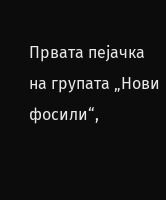Првата пејачка на групата „Нови фосили“,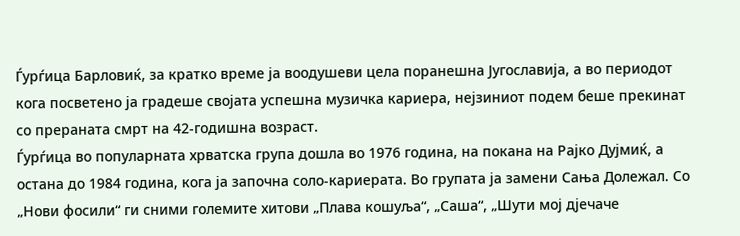Ѓурѓица Барловиќ, за кратко време ја воодушеви цела поранешна Југославија, а во периодот кога посветено ја градеше својата успешна музичка кариера, нејзиниот подем беше прекинат со прераната смрт на 42-годишна возраст.
Ѓурѓица во популарната хрватска група дошла во 1976 година, на покана на Рајко Дујмиќ, а остана до 1984 година, кога ја започна соло-кариерата. Во групата ја замени Сања Долежал. Со „Нови фосили“ ги сними големите хитови „Плава кошуља“, „Саша“, „Шути мој дјечаче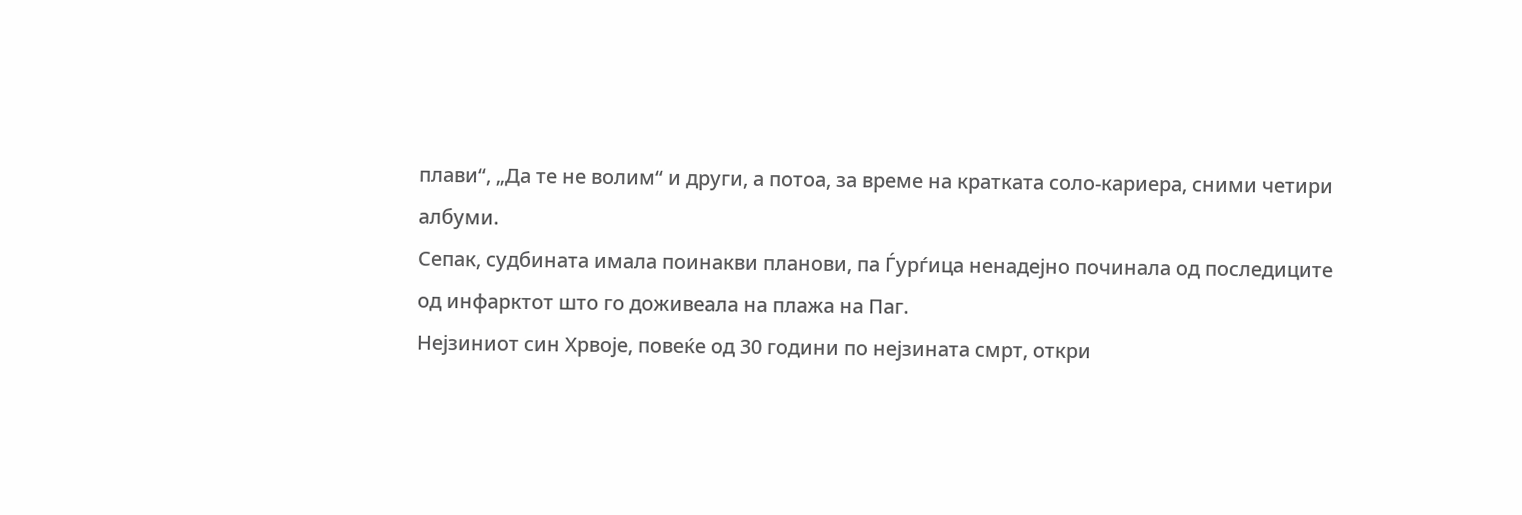плави“, „Да те не волим“ и други, а потоа, за време на кратката соло-кариера, сними четири албуми.
Сепак, судбината имала поинакви планови, па Ѓурѓица ненадејно починала од последиците од инфарктот што го доживеала на плажа на Паг.
Нејзиниот син Хрвоје, повеќе од 30 години по нејзината смрт, откри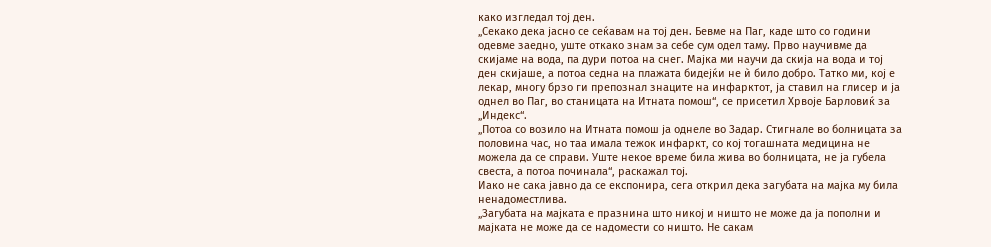како изгледал тој ден.
„Секако дека јасно се сеќавам на тој ден. Бевме на Паг, каде што со години одевме заедно, уште откако знам за себе сум одел таму. Прво научивме да скијаме на вода, па дури потоа на снег. Мајка ми научи да скија на вода и тој ден скијаше, а потоа седна на плажата бидејќи не ѝ било добро. Татко ми, кој е лекар, многу брзо ги препознал знаците на инфарктот, ја ставил на глисер и ја однел во Паг, во станицата на Итната помош“, се присетил Хрвоје Барловиќ за „Индекс“.
„Потоа со возило на Итната помош ја однеле во Задар. Стигнале во болницата за половина час, но таа имала тежок инфаркт, со кој тогашната медицина не можела да се справи. Уште некое време била жива во болницата, не ја губела свеста, а потоа починала“, раскажал тој.
Иако не сака јавно да се експонира, сега открил дека загубата на мајка му била ненадоместлива.
„Загубата на мајката е празнина што никој и ништо не може да ја пополни и мајката не може да се надомести со ништо. Не сакам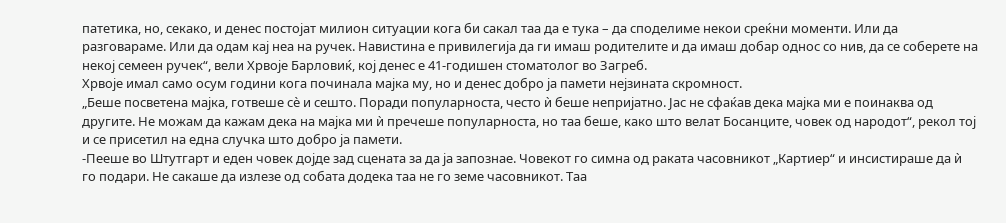патетика, но, секако, и денес постојат милион ситуации кога би сакал таа да е тука – да споделиме некои среќни моменти. Или да разговараме. Или да одам кај неа на ручек. Навистина е привилегија да ги имаш родителите и да имаш добар однос со нив, да се соберете на некој семеен ручек“, вели Хрвоје Барловиќ, кој денес е 41-годишен стоматолог во Загреб.
Хрвоје имал само осум години кога починала мајка му, но и денес добро ја памети нејзината скромност.
„Беше посветена мајка, готвеше сè и сешто. Поради популарноста, често ѝ беше непријатно. Јас не сфаќав дека мајка ми е поинаква од другите. Не можам да кажам дека на мајка ми ѝ пречеше популарноста, но таа беше, како што велат Босанците, човек од народот“, рекол тој и се присетил на една случка што добро ја памети.
-Пееше во Штутгарт и еден човек дојде зад сцената за да ја запознае. Човекот го симна од раката часовникот „Картиер“ и инсистираше да ѝ го подари. Не сакаше да излезе од собата додека таа не го земе часовникот. Таа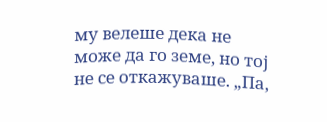му велеше дека не може да го земе, но тој не се откажуваше. „Па,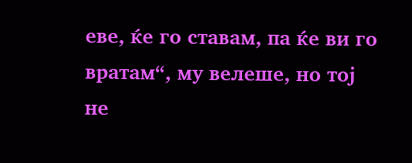еве, ќе го ставам, па ќе ви го вратам“, му велеше, но тој не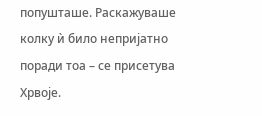попушташе. Раскажуваше колку ѝ било непријатно поради тоа – се присетува Хрвоје.